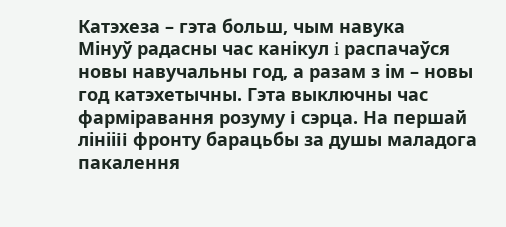Катэхеза – гэта больш, чым навука
Мiнуў радасны час канiкул i распачаўся новы навучальны год, а разам з iм – новы год катэхетычны. Гэта выключны час фармiравання розуму і сэрца. На першай лiнiiіі фронту барацьбы за душы маладога пакалення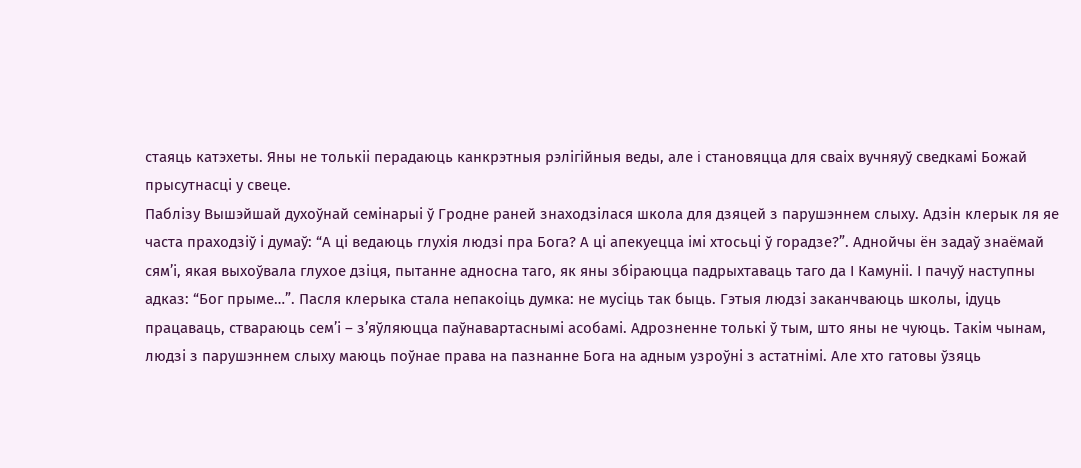стаяць катэхеты. Яны не толькiі перадаюць канкрэтныя рэлiгiйныя веды, але i становяцца для сваiх вучняуў сведкамі Божай прысутнасцi у свеце.
Паблізу Вышэйшай духоўнай семінарыі ў Гродне раней знаходзілася школа для дзяцей з парушэннем слыху. Адзін клерык ля яе часта праходзіў і думаў: “А ці ведаюць глухія людзі пра Бога? А ці апекуецца імі хтосьці ў горадзе?”. Аднойчы ён задаў знаёмай сям’і, якая выхоўвала глухое дзіця, пытанне адносна таго, як яны збіраюцца падрыхтаваць таго да І Камуніі. І пачуў наступны адказ: “Бог прыме…”. Пасля клерыка стала непакоіць думка: не мусіць так быць. Гэтыя людзі заканчваюць школы, ідуць працаваць, ствараюць сем’і – з’яўляюцца паўнавартаснымі асобамі. Адрозненне толькі ў тым, што яны не чуюць. Такім чынам, людзі з парушэннем слыху маюць поўнае права на пазнанне Бога на адным узроўні з астатнімі. Але хто гатовы ўзяць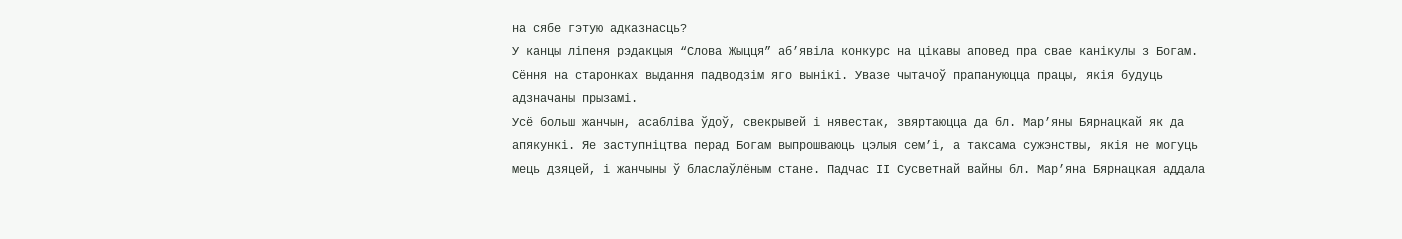на сябе гэтую адказнасць?
У канцы ліпеня рэдакцыя “Слова Жыцця” аб’явіла конкурс на цікавы аповед пра свае канікулы з Богам. Сёння на старонках выдання падводзім яго вынікі. Увазе чытачоў прапануюцца працы, якія будуць адзначаны прызамі.
Усё больш жанчын, асабліва ўдоў, свекрывей і нявестак, звяртаюцца да бл. Мар’яны Бярнацкай як да апякункі. Яе заступніцтва перад Богам выпрошваюць цэлыя сем’і, а таксама сужэнствы, якія не могуць мець дзяцей, і жанчыны ў бласлаўлёным стане. Падчас ІІ Сусветнай вайны бл. Мар’яна Бярнацкая аддала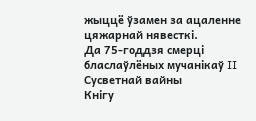жыццё ўзамен за ацаленне цяжарнай нявесткі.
Да 75-годдзя смерці бласлаўлёных мучанікаў II Сусветнай вайны
Кнігу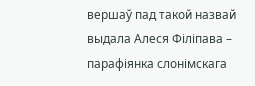вершаў пад такой назвай выдала Алеся Філіпава – парафіянка слонімскага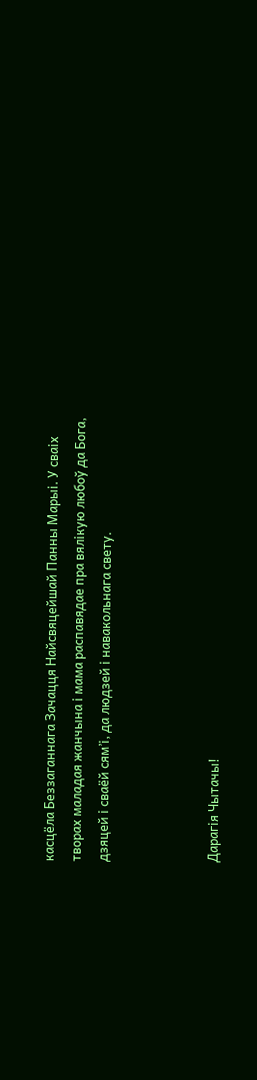касцёла Беззаганнага Зачацця Найсвяцейшай Панны Марыі. У сваіх творах маладая жанчына і мама распавядае пра вялікую любоў да Бога, дзяцей і сваёй сям’і, да людзей і навакольнага свету.



Дарагія Чытачы!